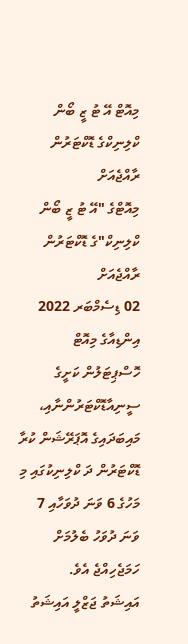މިއޮޓް އޭ ޓު ޒީ ބޯން ކްލިނިކްގެ ޑޮކްޓަރުން ރާއްޖެއަށް
މިއޮޓްގެ "އޭ ޓު ޒީ ބޯން ކްލިނިކް"ގެ ޑޮކްޓަރުން ރާއްޖެއަށް
02 ޑިސެމްބަރ 2022
އިންޑިއާގެ މިއޮޓް ހޮސްޕިޓަލުން ކަށީގެ ސީނިއާޑޮކްޓަރުންނާއި، މައިބަދައިގެ އޮޕަރޭޝަން ކުރާ ޑޮކްޓަރުން ދަ ކްލިނިކުގައި މި މަހުގެ 6 ވަނަ ދުވަހާއި 7 ވަނަ ދުވަހު ބެލުމަށް ހަމަޖެހިއްޖެ އެވެ.
އައިޝަތު ޖަޒްލީ އައިޝަތު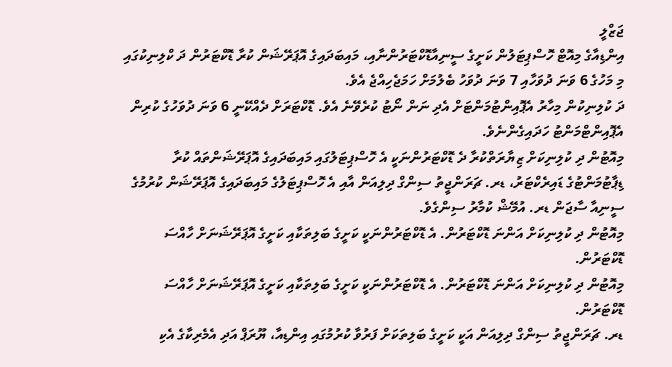ޖަޒްލީ
އިންޑިއާގެ މިއޮޓް ހޮސްޕިޓަލުން ކަށީގެ ސީނިއާޑޮކްޓަރުންނާއި، މައިބަދައިގެ އޮޕަރޭޝަން ކުރާ ޑޮކްޓަރުން ދަ ކްލިނިކުގައި މި މަހުގެ 6 ވަނަ ދުވަހާއި 7 ވަނަ ދުވަހު ބެލުމަށް ހަމަޖެހިއްޖެ އެވެ.
ދަ ކުލިނިކުން މިހާރު އެޕޮއިންޓުމަންޓަށް އެދި ނަން ނޯޓު ކުރެވޭނެ އެވެ. ޑޮކްޓަރަށް ދެއްކޭނީ 6 ވަނަ ދުވަހުގެ ކުރިން އެޕޮއިންޓްމަންޓު ހަދައިގެންނެވެ.
މިއޮޓުން ދި ކުލިނިކަށް ޒިޔާރަތްކުރާ ދެ ޑޮކްޓަރުންނަކީ އެ ހޮސްޕިޓަލުގައި މައިބަދައިގެ އޮޕަރޭޝަންތައް ކުރާ ޑިޕާޓުމަންޓުގެ ޑައިރެކްޓަރު، ޑރ. ޗަރަންޖީތު ސިންގް ދިލިއަން އާއި އެ ހޮސްޕިޓަލުގެ މައިބަދައިގެ އޮޕަރޭޝަން ކުރުމުގެ ސީނިއާ ސާޖަން ޑރ. އުމޭޝް ކުމާރު ސިންގެވެ.
މިއޮޓުން ދި ކުލިނިކަށް އަންނަ ޑޮކްޓަރުން. އެ ޑޮކްޓަރުންނަކީ ކަށީގެ ބަލިތަކާއި ކަށީގެ އޮޕަރޭޝަނަށް ހާއްސަ ޑޮކްޓަރުން.
މިއޮޓުން ދި ކުލިނިކަށް އަންނަ ޑޮކްޓަރުން. އެ ޑޮކްޓަރުންނަކީ ކަށީގެ ބަލިތަކާއި ކަށީގެ އޮޕަރޭޝަނަށް ހާއްސަ ޑޮކްޓަރުން.
ޑރ. ޗަރަންޖީތު ސިންގް ދިލިއަން އަކީ ކަށީގެ ބަލިތަކަށް ފަރުވާ ކުރުމުގައި އިންޑިއާ، ޔޫރަޕް އަދި އެމެރިކާގެ އެކި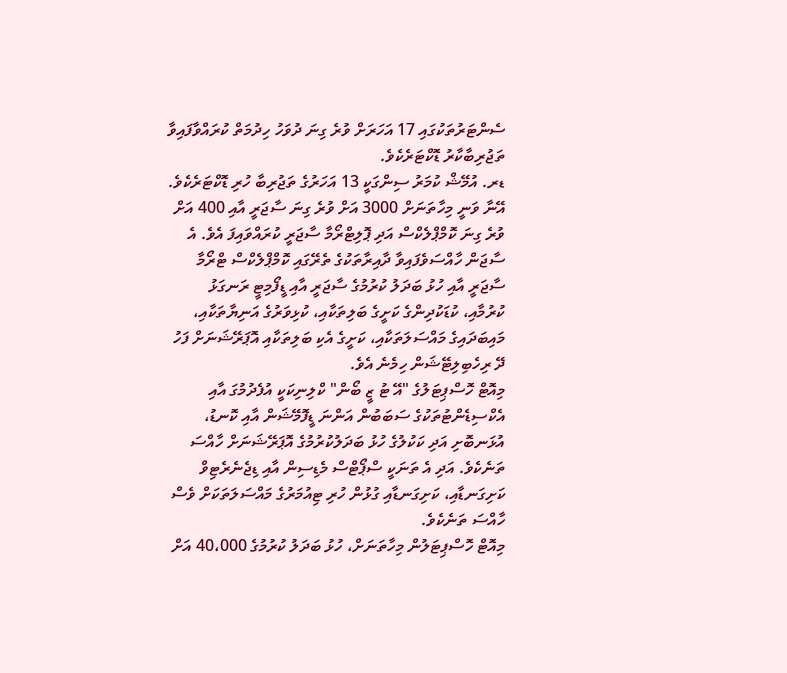ސެންޓަރުތަކުގައި 17 އަހަރަށް ވުރެ ގިނަ ދުވަހު ހިދުމަތް ކުރައްވާފައިވާ ތަޖުރިބާކާރު ޑޮކްޓަރެކެވެ.
ޑރ. އުމޭޝް ކުމަރު ސިންގަކީ 13 އަހަރުގެ ތަޖުރިބާ ހުރި ޑޮކްޓަރެކެވެ. އޭނާ ވަނީ މިހާތަނަށް 3000 އަށް ވުރެ ގިނަ ސާޖަރީ އާއި 400 އަށް ވުރެ ގިނަ ކޮމްޕްލެކްސް އަދި ޕޮލިޓްރޯމާ ސާޖަރީ ކުރައްވައިފަ އެވެ. އެ ސާޖަން ހާއްސަވެފައިވާ ދާއިރާތަކުގެ ތެރޭގައި ކޮމްޕްލެކްސް ޓްރޯމާ ސާޖަރީ އާއި ހުޅު ބަދަލު ކުރުމުގެ ސާޖަރީ އާއި ޑީފޯމިޓީ ރަނގަޅު ކުރުމާއި، ކުޑަކުދިންގެ ކަށީގެ ބަލިތަކާއި، ކުޅިވަރުގެ އަނިޔާތަކާއި، މައިބަދައިގެ މައްސަލަތަކާއި، ކަށީގެ އެކި ބަލިތަކާއި އޮޕަރޭޝަނަށް ފަހު ދޭ ރިހެބިލިޓޭޝަން ހިމެނެ އެވެ.
މިއޮޓް ހޮސްޕިޓަލުގެ "އޭ ޓު ޒީ ބޯން" ކްލިނިކަކީ އުފެދުމުގަ އާއި އެކްސިޑެންޓުތަކުގެ ސަބަބުން އަންނަ ޑީފޮމޭޝަން އާއި ކޮނޑު، އުޅަނބޮށި އަދި ކަކުލުގެ ހުޅު ބަދަލުކުރުމުގެ އޮޕަރޭޝަނަށް ހާއްސަ ތަނެކެވެ. އަދި އެ ތަނަކީ ސްޕޯޓްސް މެޑިސިން އާއި ޑިޖެނެރެޓިވް ކަށިގަނޑާއި، ކަށިގަނޑާއި ގުޅުން ހުރި ޓިއުމަރުގެ މައްސަލަތަކަށް ވެސް ހާއްސަ ތަނެކެވެ.
މިއޮޓް ހޮސްޕިޓަލުން މިހާތަނަށް، ހުޅު ބަދަލު ކުރުމުގެ 40،000 އަށް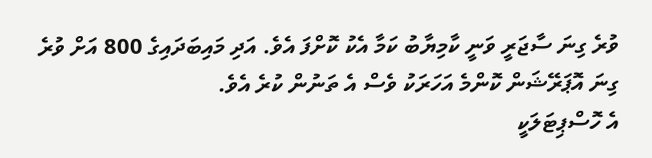ވުރެ ގިނަ ސާޖަރީ ވަނީ ކާމިޔާބު ކަމާ އެކު ކޮށްފަ އެވެ. އަދި މައިބަދައިގެ 800 އަށް ވުރެ ގިނަ އޮޕަރޭޝަން ކޮންމެ އަހަރަކު ވެސް އެ ތަނުން ކުރެ އެވެ.
އެ ހޮސްޕިޓަލަކީ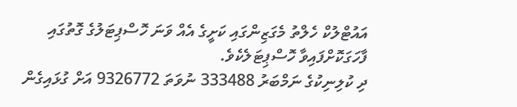އައުޓްލުކް ހެލްތު މެގަޒިންގައި ކަށީގެ އެއް ވަނަ ހޮސްޕިޓަލުގެ ގޮތުގައި ފާހަގަކޮށްފައިވާ ހޮސްޕިޓަލެކެވެ.
ދި ކުލިނިކުގެ ނަމްބަރު 333488 ނުވަތަ 9326772 އަށް ގުޅައިގެން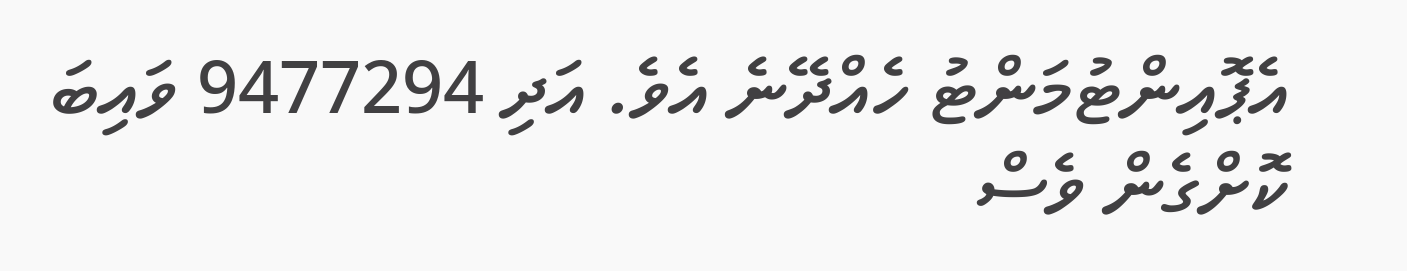އެޕޮއިންޓުމަންޓު ހެއްދޭނެ އެވެ. އަދި 9477294 ވައިބަ ކޮށްގެން ވެސް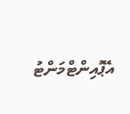އެޕޮއިންޓްމަންޓު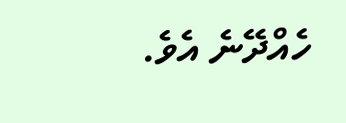ހެއްދޭނެ އެވެ.